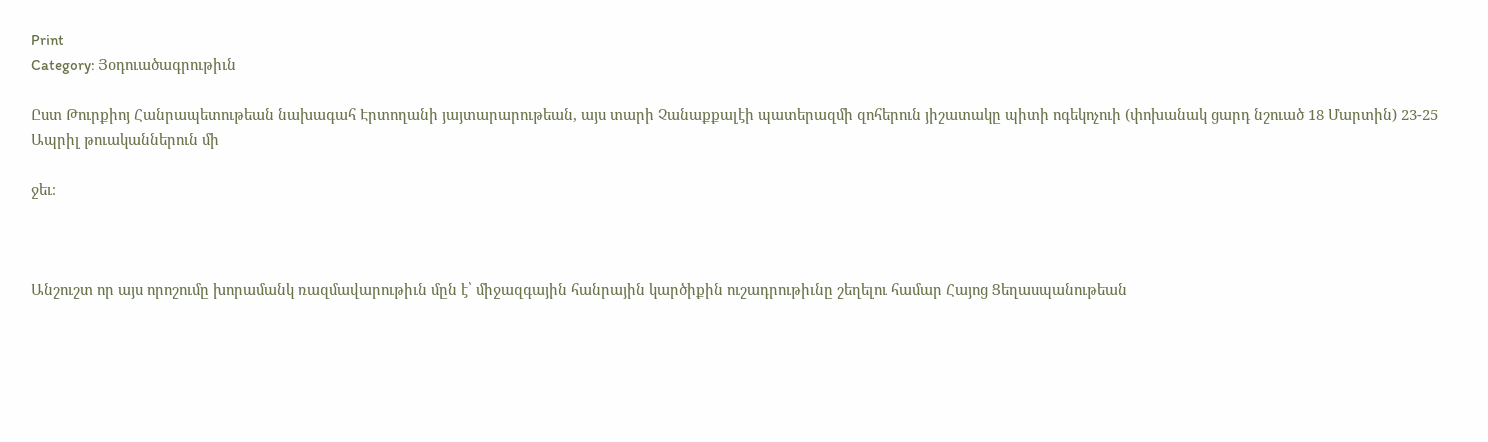Print
Category: Յօդուածագրութիւն

Ըստ Թուրքիոյ Հանրապետութեան նախագահ Էրտողանի յայտարարութեան, այս տարի Չանաքքալէի պատերազմի զոհերուն յիշատակը պիտի ոգեկոչուի (փոխանակ ցարդ նշուած 18 Մարտին) 23-25 Ապրիլ թուականներուն մի

ջեւ։



Անշուշտ որ այս որոշումը խորամանկ ռազմավարութիւն մըն է՝ միջազգային հանրային կարծիքին ուշադրութիւնը շեղելու համար Հայոց Ցեղասպանութեան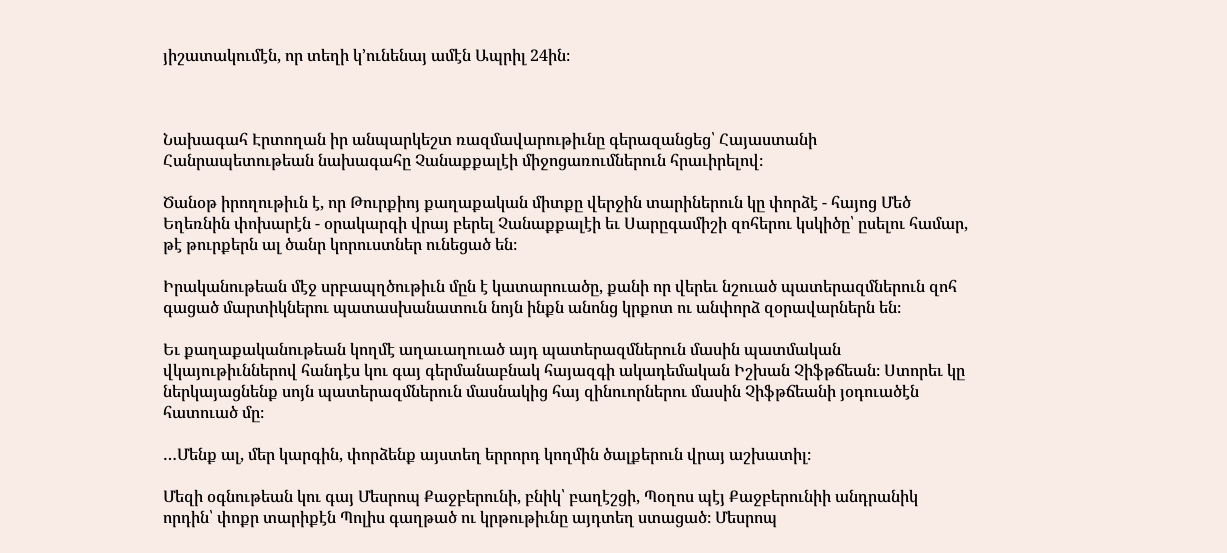յիշատակումէն, որ տեղի կ՚ունենայ ամէն Ապրիլ 24ին։



Նախագահ Էրտողան իր անպարկեշտ ռազմավարութիւնը գերազանցեց՝ Հայաստանի Հանրապետութեան նախագահը Չանաքքալէի միջոցառումներուն հրաւիրելով։

Ծանօթ իրողութիւն է, որ Թուրքիոյ քաղաքական միտքը վերջին տարիներուն կը փորձէ - հայոց Մեծ Եղեռնին փոխարէն - օրակարգի վրայ բերել Չանաքքալէի եւ Սարըգամիշի զոհերու կսկիծը՝ ըսելու համար, թէ թուրքերն ալ ծանր կորուստներ ունեցած են։

Իրականութեան մէջ սրբապղծութիւն մըն է կատարուածը, քանի որ վերեւ նշուած պատերազմներուն զոհ գացած մարտիկներու պատասխանատուն նոյն ինքն անոնց կրքոտ ու անփորձ զօրավարներն են։

Եւ քաղաքականութեան կողմէ աղաւաղուած այդ պատերազմներուն մասին պատմական վկայութիւններով հանդէս կու գայ գերմանաբնակ հայազգի ակադեմական Իշխան Չիֆթճեան։ Ստորեւ կը ներկայացնենք սոյն պատերազմներուն մասնակից հայ զինուորներու մասին Չիֆթճեանի յօդուածէն հատուած մը։

…Մենք ալ, մեր կարգին, փորձենք այստեղ երրորդ կողմին ծալքերուն վրայ աշխատիլ։

Մեզի օգնութեան կու գայ Մեսրոպ Քաջբերունի, բնիկ՝ բաղէշցի, Պօղոս պէյ Քաջբերունիի անդրանիկ որդին՝ փոքր տարիքէն Պոլիս գաղթած ու կրթութիւնը այդտեղ ստացած։ Մեսրոպ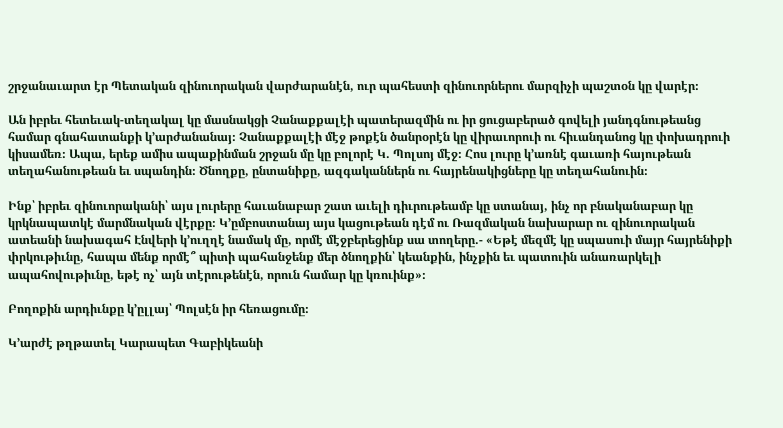շրջանաւարտ էր Պետական զինուորական վարժարանէն, ուր պահեստի զինուորներու մարզիչի պաշտօն կը վարէր։

Ան իբրեւ հետեւակ-տեղակալ կը մասնակցի Չանաքքալէի պատերազմին ու իր ցուցաբերած գովելի յանդգնութեանց համար գնահատանքի կ՚արժանանայ։ Չանաքքալէի մէջ թոքէն ծանրօրէն կը վիրաւորուի ու հիւանդանոց կը փոխադրուի կիսամեռ։ Ապա, երեք ամիս ապաքինման շրջան մը կը բոլորէ Կ. Պոլսոյ մէջ։ Հոս լուրը կ՚առնէ գաւառի հայութեան տեղահանութեան եւ սպանդին։ Ծնողքը, ընտանիքը, ազգականներն ու հայրենակիցները կը տեղահանուին։

Ինք՝ իբրեւ զինուորականի՝ այս լուրերը հաւանաբար շատ աւելի դիւրութեամբ կը ստանայ, ինչ որ բնականաբար կը կրկնապատկէ մարմնական վէրքը։ Կ՚ըմբոստանայ այս կացութեան դէմ ու Ռազմական նախարար ու զինուորական ատեանի նախագահ Էնվերի կ՚ուղղէ նամակ մը, որմէ մէջբերեցինք սա տողերը.- «Եթէ մեզմէ կը սպասուի մայր հայրենիքի փրկութիւնը, հապա մենք որմէ՞ պիտի պահանջենք մեր ծնողքին՝ կեանքին, ինչքին եւ պատուին անառարկելի ապահովութիւնը, եթէ ոչ՝ այն տէրութենէն, որուն համար կը կռուինք»։

Բողոքին արդիւնքը կ՚ըլլայ՝ Պոլսէն իր հեռացումը։

Կ՚արժէ թղթատել Կարապետ Գաբիկեանի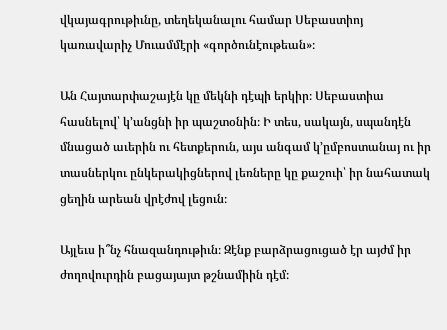վկայագրութիւնը, տեղեկանալու համար Սեբաստիոյ կառավարիչ Մուամմէրի «գործունէութեան»։

Ան Հայտարփաշայէն կը մեկնի դէպի երկիր։ Սեբաստիա հասնելով՝ կ՚անցնի իր պաշտօնին։ Ի տես, սակայն, սպանդէն մնացած աւերին ու հետքերուն, այս անգամ կ՚ըմբոստանայ ու իր տասներկու ընկերակիցներով լեռները կը քաշուի՝ իր նահատակ ցեղին արեան վրէժով լեցուն։

Այլեւս ի՞նչ հնազանդութիւն։ Զէնք բարձրացուցած էր այժմ իր ժողովուրդին բացայայտ թշնամիին դէմ։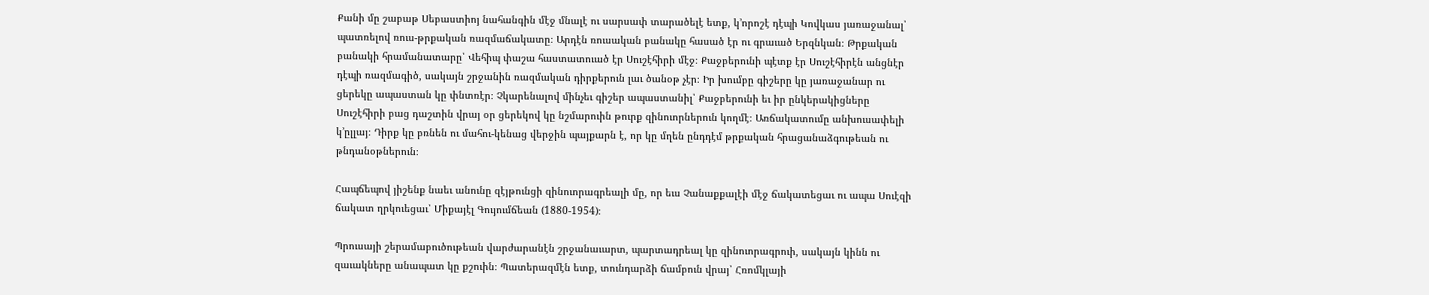Քանի մը շաբաթ Սեբաստիոյ նահանգին մէջ մնալէ ու սարսափ տարածելէ ետք, կ՚որոշէ դէպի Կովկաս յառաջանալ՝ պատռելով ռուս-թրքական ռազմաճակատը։ Արդէն ռուսական բանակը հասած էր ու գրաւած Երզնկան։ Թրքական բանակի հրամանատարը՝ Վեհիպ փաշա հաստատուած էր Սուշէհիրի մէջ։ Քաջբերունի պէտք էր Սուշէհիրէն անցնէր դէպի ռազմագիծ, սակայն շրջանին ռազմական դիրքերուն լաւ ծանօթ չէր։ Իր խումբը գիշերը կը յառաջանար ու ցերեկը ապաստան կը փնտռէր։ Չկարենալով մինչեւ գիշեր ապաստանիլ՝ Քաջբերունի եւ իր ընկերակիցները Սուշէհիրի բաց դաշտին վրայ օր ցերեկով կը նշմարուին թուրք զինուորներուն կողմէ։ Առճակատումը անխուսափելի կ՚ըլլայ։ Դիրք կը բռնեն ու մահու-կենաց վերջին պայքարն է, որ կը մղեն ընդդէմ թրքական հրացանաձգութեան ու թնդանօթներուն։

Հապճեպով յիշենք նաեւ անունը զէյթունցի զինուորագրեալի մը, որ եւս Չանաքքալէի մէջ ճակատեցաւ ու ապա Սուէզի ճակատ ղրկուեցաւ՝ Միքայէլ Գույումճեան (1880-1954)։

Պրուսայի շերամաբուծութեան վարժարանէն շրջանաւարտ, պարտադրեալ կը զինուորագրուի, սակայն կինն ու զաւակները անապատ կը քշուին։ Պատերազմէն ետք, տունդարձի ճամբուն վրայ՝ Հռոմկլայի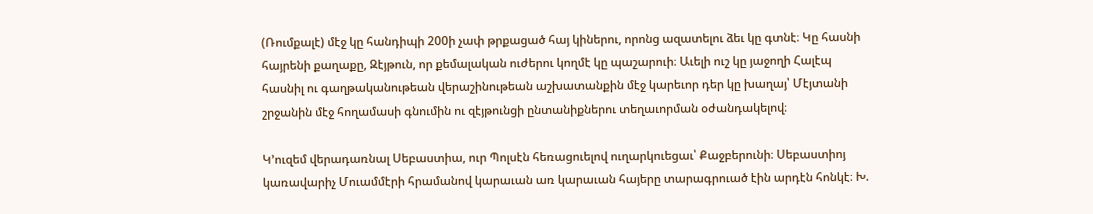(Ռումքալէ) մէջ կը հանդիպի 200ի չափ թրքացած հայ կիներու, որոնց ազատելու ձեւ կը գտնէ։ Կը հասնի հայրենի քաղաքը, Զէյթուն, որ քեմալական ուժերու կողմէ կը պաշարուի։ Աւելի ուշ կը յաջողի Հալէպ հասնիլ ու գաղթականութեան վերաշինութեան աշխատանքին մէջ կարեւոր դեր կը խաղայ՝ Մէյտանի շրջանին մէջ հողամասի գնումին ու զէյթունցի ընտանիքներու տեղաւորման օժանդակելով։

Կ՚ուզեմ վերադառնալ Սեբաստիա, ուր Պոլսէն հեռացուելով ուղարկուեցաւ՝ Քաջբերունի։ Սեբաստիոյ կառավարիչ Մուամմէրի հրամանով կարաւան առ կարաւան հայերը տարագրուած էին արդէն հոնկէ։ Խ.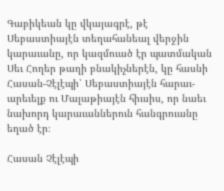Գաբիկեան կը վկայագրէ, թէ Սեբաստիայէն տեղահանեալ վերջին կարաւանը, որ կազմուած էր պատմական Սեւ Հողեր թաղի բնակիչներէն, կը հասնի Հասան-Չէլէպի՝ Սեբաստիայէն հարաւ-արեւելք ու Մալաթիայէն հիւսիս, որ նաեւ նախորդ կարաւաններուն հանգրուանը եղած էր։

Հասան Չէլէպի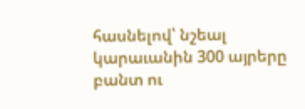հասնելով՝ նշեալ կարաւանին 300 այրերը բանտ ու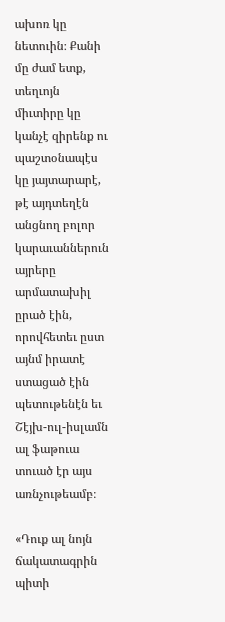ախոռ կը նետուին։ Քանի մը ժամ ետք, տեղւոյն միւտիրը կը կանչէ զիրենք ու պաշտօնապէս կը յայտարարէ, թէ այդտեղէն անցնող բոլոր կարաւաններուն այրերը արմատախիլ ըրած էին, որովհետեւ ըստ այնմ իրատէ ստացած էին պետութենէն եւ Շէյխ-ուլ-իսլամն ալ ֆաթուա տուած էր այս առնչութեամբ։

«Դուք ալ նոյն ճակատագրին պիտի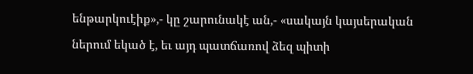ենթարկուէիք»,- կը շարունակէ ան,- «սակայն կայսերական ներում եկած է, եւ այդ պատճառով ձեզ պիտի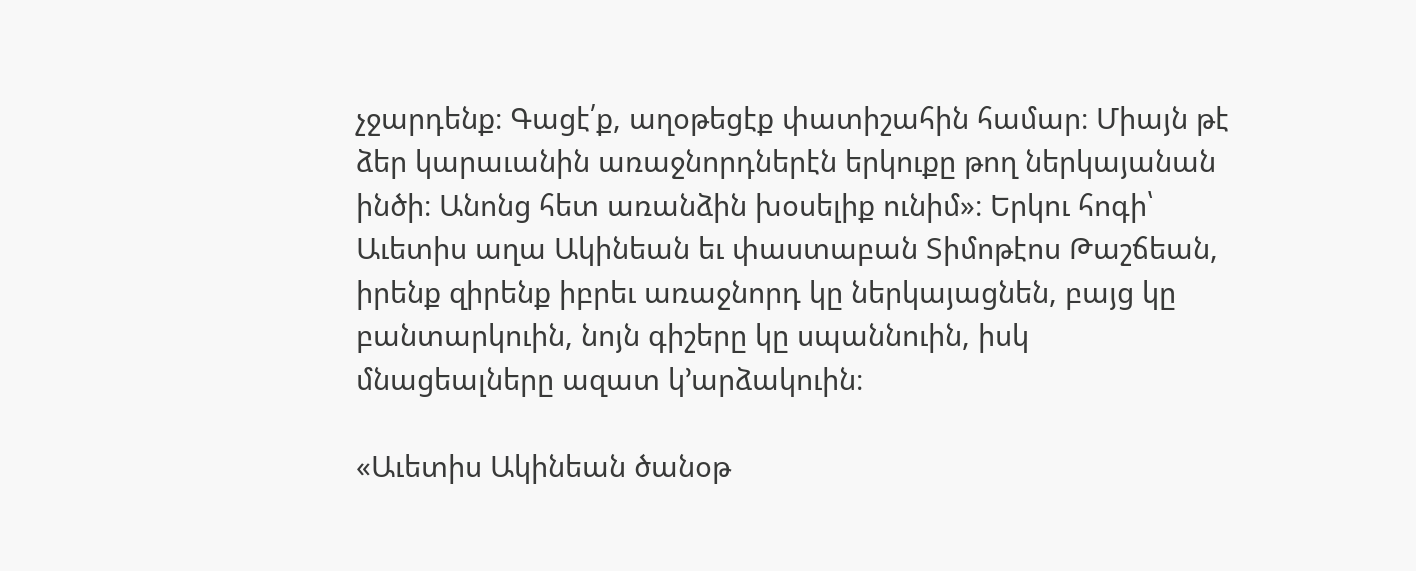չջարդենք։ Գացէ՛ք, աղօթեցէք փատիշահին համար։ Միայն թէ ձեր կարաւանին առաջնորդներէն երկուքը թող ներկայանան ինծի։ Անոնց հետ առանձին խօսելիք ունիմ»։ Երկու հոգի՝ Աւետիս աղա Ակինեան եւ փաստաբան Տիմոթէոս Թաշճեան, իրենք զիրենք իբրեւ առաջնորդ կը ներկայացնեն, բայց կը բանտարկուին, նոյն գիշերը կը սպաննուին, իսկ մնացեալները ազատ կ՚արձակուին։

«Աւետիս Ակինեան ծանօթ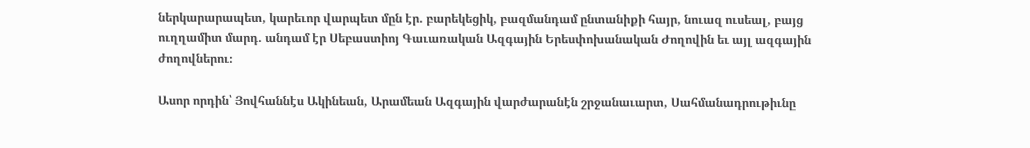ներկարարապետ, կարեւոր վարպետ մըն էր. բարեկեցիկ, բազմանդամ ընտանիքի հայր, նուազ ուսեալ, բայց ուղղամիտ մարդ. անդամ էր Սեբաստիոյ Գաւառական Ազգային Երեսփոխանական Ժողովին եւ այլ ազգային ժողովներու։

Ասոր որդին՝ Յովհաննէս Ակինեան, Արամեան Ազգային վարժարանէն շրջանաւարտ, Սահմանադրութիւնը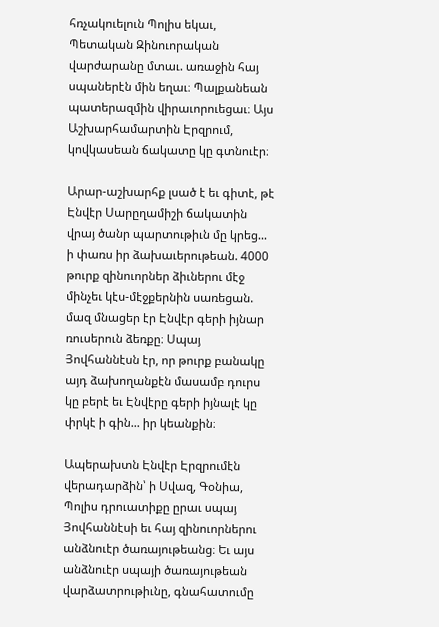հռչակուելուն Պոլիս եկաւ, Պետական Զինուորական վարժարանը մտաւ. առաջին հայ սպաներէն մին եղաւ։ Պալքանեան պատերազմին վիրաւորուեցաւ։ Այս Աշխարհամարտին Էրզրում, կովկասեան ճակատը կը գտնուէր։

Արար-աշխարհք լսած է եւ գիտէ, թէ Էնվէր Սարըղամիշի ճակատին վրայ ծանր պարտութիւն մը կրեց... ի փառս իր ձախաւերութեան. 4000 թուրք զինուորներ ձիւներու մէջ մինչեւ կէս-մէջքերնին սառեցան. մազ մնացեր էր Էնվէր գերի իյնար ռուսերուն ձեռքը։ Սպայ Յովհաննէսն էր, որ թուրք բանակը այդ ձախողանքէն մասամբ դուրս կը բերէ եւ Էնվէրը գերի իյնալէ կը փրկէ ի գին... իր կեանքին։

Ապերախտն Էնվէր Էրզրումէն վերադարձին՝ ի Սվազ, Գօնիա, Պոլիս դրուատիքը ըրաւ սպայ Յովհաննէսի եւ հայ զինուորներու անձնուէր ծառայութեանց։ Եւ այս անձնուէր սպայի ծառայութեան վարձատրութիւնը, գնահատումը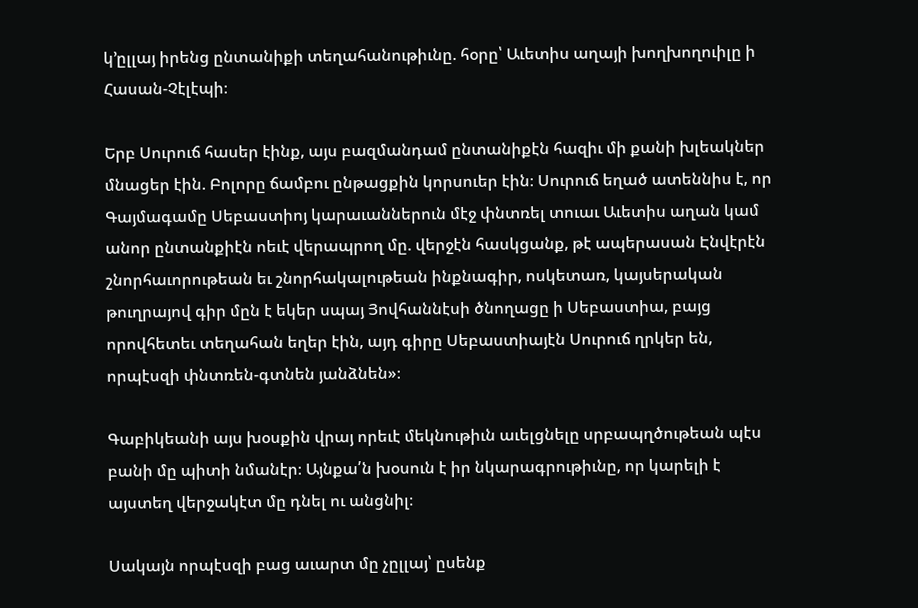կ՚ըլլայ իրենց ընտանիքի տեղահանութիւնը. հօրը՝ Աւետիս աղայի խողխողուիլը ի Հասան-Չէլէպի։

Երբ Սուրուճ հասեր էինք, այս բազմանդամ ընտանիքէն հազիւ մի քանի խլեակներ մնացեր էին. Բոլորը ճամբու ընթացքին կորսուեր էին։ Սուրուճ եղած ատեննիս է, որ Գայմագամը Սեբաստիոյ կարաւաններուն մէջ փնտռել տուաւ Աւետիս աղան կամ անոր ընտանքիէն ոեւէ վերապրող մը. վերջէն հասկցանք, թէ ապերասան Էնվէրէն շնորհաւորութեան եւ շնորհակալութեան ինքնագիր, ոսկետառ, կայսերական թուղրայով գիր մըն է եկեր սպայ Յովհաննէսի ծնողացը ի Սեբաստիա, բայց որովհետեւ տեղահան եղեր էին, այդ գիրը Սեբաստիայէն Սուրուճ ղրկեր են, որպէսզի փնտռեն-գտնեն յանձնեն»։

Գաբիկեանի այս խօսքին վրայ որեւէ մեկնութիւն աւելցնելը սրբապղծութեան պէս բանի մը պիտի նմանէր։ Այնքա՛ն խօսուն է իր նկարագրութիւնը, որ կարելի է այստեղ վերջակէտ մը դնել ու անցնիլ։

Սակայն որպէսզի բաց աւարտ մը չըլլայ՝ ըսենք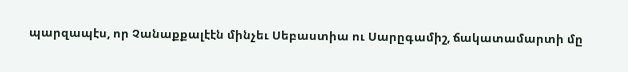պարզապէս, որ Չանաքքալէէն մինչեւ Սեբաստիա ու Սարըգամիշ, ճակատամարտի մը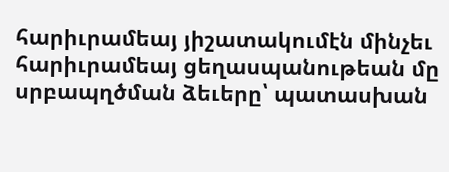հարիւրամեայ յիշատակումէն մինչեւ հարիւրամեայ ցեղասպանութեան մը սրբապղծման ձեւերը՝ պատասխան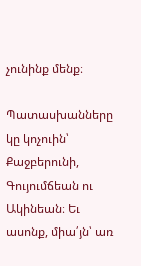չունինք մենք։

Պատասխանները կը կոչուին՝ Քաջբերունի, Գույումճեան ու Ակինեան։ Եւ ասոնք, միա՛յն՝ առ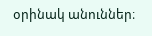օրինակ անուններ։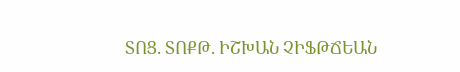ՏՈՑ. ՏՈՔԹ. ԻՇԽԱՆ ՉԻՖԹՃԵԱՆ